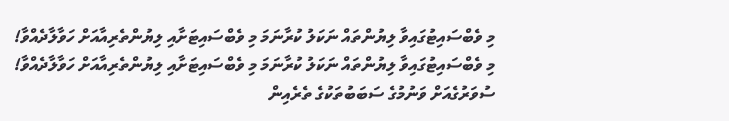މި ވެބްސައިޓުގައިވާ ލިޔުންތައް ނަކަލު ކުރާނަމަ މި ވެބްސައިޓަށާއި ލިޔުންތެރިއާއަށް ހަވާލާދެއްވާ!
މި ވެބްސައިޓުގައިވާ ލިޔުންތައް ނަކަލު ކުރާނަމަ މި ވެބްސައިޓަށާއި ލިޔުންތެރިއާއަށް ހަވާލާދެއްވާ!
ސުވަރުގެއަށް ވަނުމުގެ ސަބަބުތަކުގެ ތެރެއިން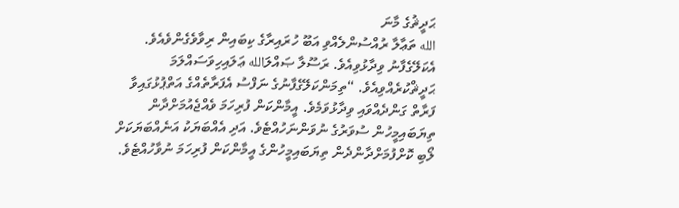ޙަދީޘުގެ މާނަ
الله ތަޢާލާ ރުއްސުންލެއްވި އަބޫ ހުރައިރާގެ ކިބައިން ރިވާވެގެންވެއެވެ. އެކަލޭގެފާނު ވިދާޅުވިއެވެ. ރަސޫލާ ޞައްލަالله ޢަލައިހިވަސައްލަމަ ޙަދީޘްކުރެއްވިއެވެ. “ތިމަންކަލޭގެފާނުގެ ނަފްސު އެފަރާތެއްގެ އަތްޕުޅުގައިވާ ފަރާތް ގަންދެއްވައި ވިދާޅުވަމެވެ. އީމާންކަން ފުރިހަމަ ވެއްޖެއުމަށްދާން ތިޔަބައިމީހުން ސުވަރުގެ ނުވަންނަހުއްޓެވެ. އަދި އެއްބަޔަކު އަނެއްބަޔަކަށް ލޯބި ކޮށްފުމަށްދާންދެން ތިޔަބައިމީހުންގެ އީމާންކަން ފުރިހަމަ ނުވާހުއްޓެވެ.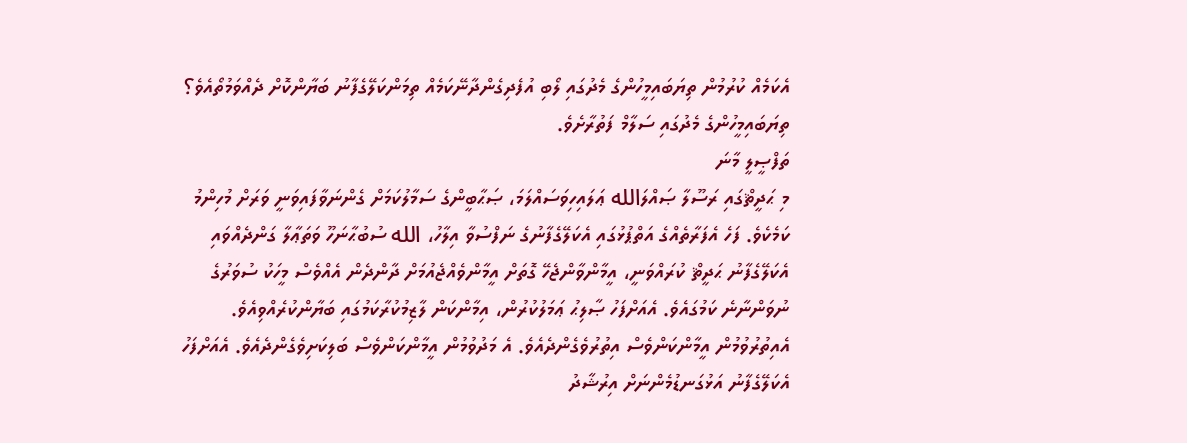އެކަމެއް ކުރުމުން ތިޔަބައިމީހުންގެ މެދުގައި ލޯބި އުފެދިގެންދާނޭކަމެއް ތިމަންކަލޭގެފާނު ބަޔާންކޮށް ދެއްވަމުތޯއެވެ؟ ތިޔަބައިމީހުންގެ މެދުގައި ސަލާމް ފަތުރާށެވެ.
ތަފްޞީލީ މާނަ
މި ޙަދީޘްގައި ރަސޫލާ ޞައްލަالله ޢަލައިހިވަސައްލަމަ، ޞަޙާބީންގެ ސަމާލުކަމަށް ގެންނަވާފައިވަނީ ވަރަށް މުހިންމު ކަމެކެވެ. ފަހެ އެފަރާތެއްގެ އަތްޕުޅުގައި އެކަލޭގެފާނުގެ ނަފްސުވާ އިލާހު، الله ސުބުޙާނަހޫ ވަތަޢާލާ ގަންދެއްވައި އެކަލޭގެފާނު ޙަދީޘް ކުރައްވަނީ، އީމާންވާންޖެހޭ ގޮތަށް އީމާންވެއްޖެއުމަށް ދާންދެން އެއްވެސް މީހަކު ސުވަރުގެ ނުވަންނާނެ ކަމުގައެވެ. އެއަށްފަހު ޞާލިޙު ޢަމަލުކުރުން، އިމާންކަން ލާޒިމުކުރާކަމުގައި ބަޔާންކުރެއްވިއެވެ. އެއިތުރުވުމުން އީމާންކަންވެސް އިތުރުވެގެންދެއެވެ. އެ މަދުވުމުން އީމާންކަންވެސް ބަލިކަށިވެގެންދެއެވެ. އެއަށްފަހު އެކަލޭގެފާނު އަޅުގަނޑުމެންނަށް އިރުޝާދު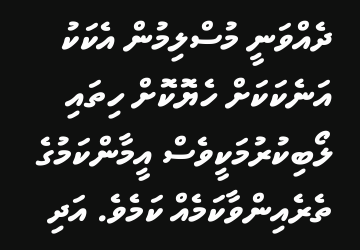ދެއްވަނީ މުސްލިމުން އެކަކު އަނެކަކަށް ހެޔޮކޮށް ހިތައި ލޯބިކުރުމަކީވެސް އީމާންކަމުގެ ތެރެއިންވާކަމެއް ކަމެވެ. އަދި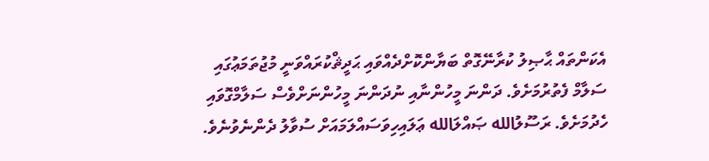އެކަންތައް ޙާޞިލު ކުރާނޭގޮތް ބަޔާންކޮށްދެއްވައި ޙަދީޘްކުރައްވަނީ މުޖުތަމަޢުގައި ސަލާމް ފެތުރުމަށެވެ. ދަންނަ މީހުންނާއި ނުދަންނަ މީހުންނަށްވެސް ސަލާމްގޮވައި ހެދުމަށެވެ. ރަސޫލުالله ޞައްލަالله ޢަލައިހިވަސައްލަމައަށް ސުވާލު ދެންނެވުނެވެ.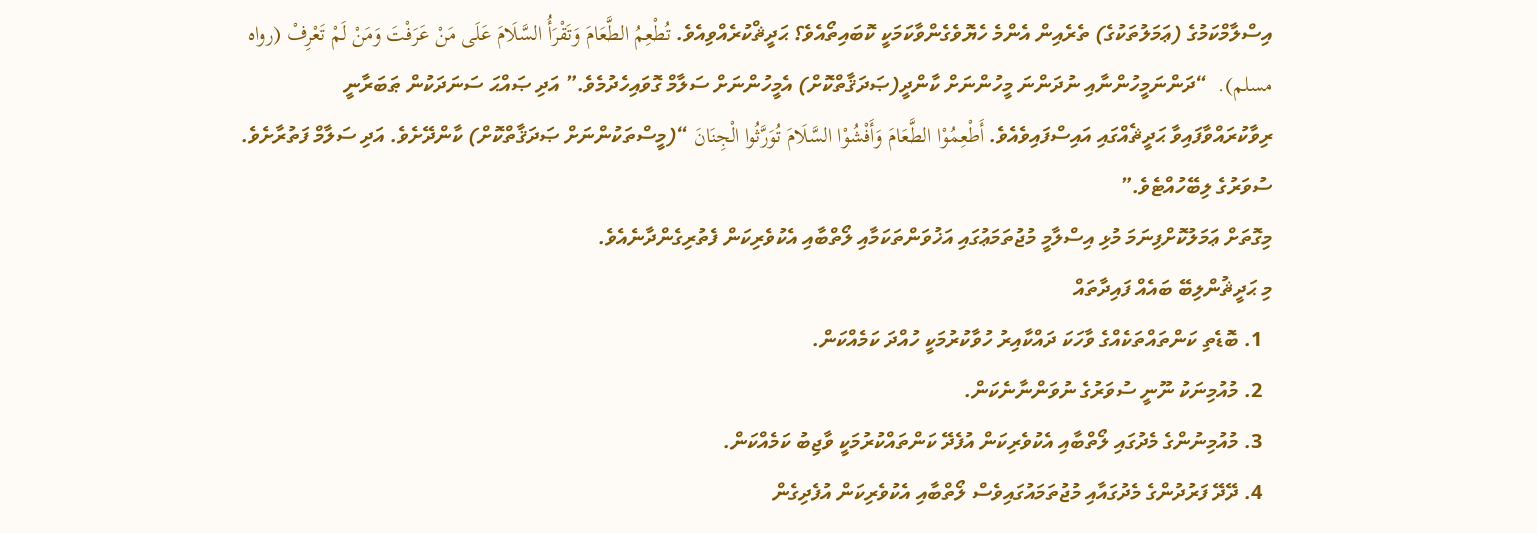އިސްލާމްކަމުގެ (ޢަމަލުތަކުގެ) ތެރެއިން އެންމެ ހެޔޮވެގެންވާކަމަކީ ކޮބައިތޯއެވެ؟ ޙަދީޘްކުރެއްވިއެވެ. تُطْعِمُ الطَّعَامَ وَتَقْرَأُ السَّلَامَ عَلَى مَنْ عَرَفْتَ وَمَنْ لَمْ تَعْرِفْ (رواه مسلم).  “ދަންނަމީހުންނާއި ނުދަންނަ މީހުންނަށް ކާންދީ(ޞަދަޤާތްކޮށް) އެމީހުންނަށް ސަލާމް ގޮވައިހެދުމެވެ.” އަދި ޞައްޙަ ސަނަދަކުން ޠަބަރާނީ ރިވާކުރައްވާފައިވާ ޙަދީޘެއްގައި އައިސްފައިވެއެވެ. أَطْعِمُوْا الطَّعَامَ وَأَفْشُوْا السَّلَامَ تُوَرَّثُوا الْجِنَانَ “(މީސްތަކުންނަށް ޞަދަޤާތްކޮށް) ކާންދޭށެވެ. އަދި ސަލާމް ފަތުރާށެވެ. ސުވަރުގެ ލިބޭހުއްޓެވެ.”
މިގޮތަށް ޢަމަލުކޮށްފިނަމަ މުޅި އިސްލާމީ މުޖުތަމަޢުގައި އަޚުވަންތަކަމާއި ލޯތްބާއި އެކުވެރިކަން ފެތުރިގެންދާނެއެވެ.
މި ޙަދީޘުންލިބޭ ބައެއް ފައިދާތައް
  1. ބޮޑެތި ކަންތައްތަކެއްގެ ވާހަކަ ދައްކާއިރު ހުވާކުރުމަކީ ހުއްދަ ކަމެއްކަން.
  2. މުއުމިނަކު ނޫނީ ސުވަރުގެ ނުވަންނާނެކަން.
  3. މުއުމިނުންގެ މެދުގައި ލޯތްބާއި އެކުވެރިކަން އުފެދޭ ކަންތައްކުރުމަކީ ވާޖިބު ކަމެއްކަން.
  4. ދޭދޭ ފަރުދުންގެ މެދުގައާއި މުޖުތަމައުގައިވެސް ލޯތްބާއި އެކުވެރިކަން އުފެދިގެން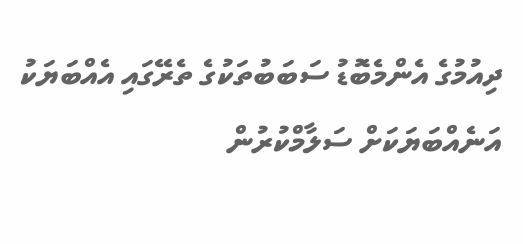ދިއުމުގެ އެންމެބޮޑު ސަބަބުތަކުގެ ތެރޭގައި އެއްބަޔަކު އަނެއްބަޔަކަށް ސަލާމްކުރުން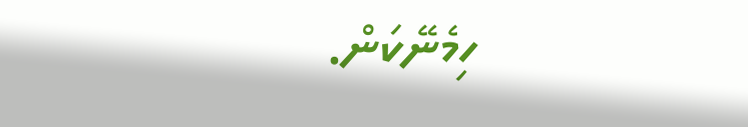ހިމެނޭކަން.